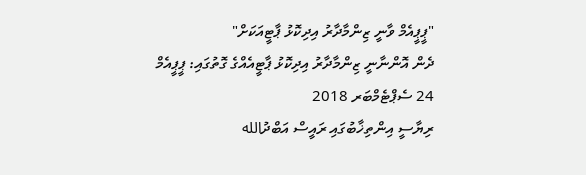"ޕީޕީއެމް ވާނީ ޒިންމާދާރު އިދިކޮޅު ޕާޓީއަކަށް"
ދެން އޮންނާނީ ޒިންމާދާރު އިދިކޮޅު ޕާޓީއެއްގެ ގޮތުގައި: ޕީޕީއެމް
24 ސެޕްޓެމްބަރ 2018
ރިޔާސީ އިންތިޚާބުގައި ރައީސް އަބްދުالله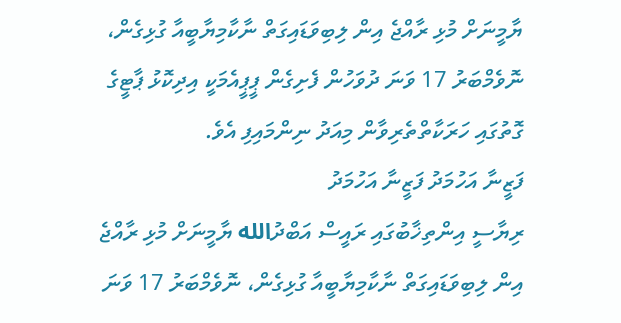ޔާމީނަށް މުޅި ރާއްޖެ އިން ލިބިވަޑައިގަތް ނާކާމިޔާބީއާ ގުޅިގެން، ނޮވެމްބަރު 17 ވަނަ ދުވަހުން ފެށިގެން ޕީޕީއެމަކީ އިދިކޮޅު ޕާޓީގެ ގޮތުގައި ހަރަކާތްތެރިވާން މިއަދު ނިންމައިފި އެވެ.
ފަޒީނާ އަހުމަދު ފަޒީނާ އަހުމަދު
ރިޔާސީ އިންތިޚާބުގައި ރައީސް އަބްދުالله ޔާމީނަށް މުޅި ރާއްޖެ އިން ލިބިވަޑައިގަތް ނާކާމިޔާބީއާ ގުޅިގެން، ނޮވެމްބަރު 17 ވަނަ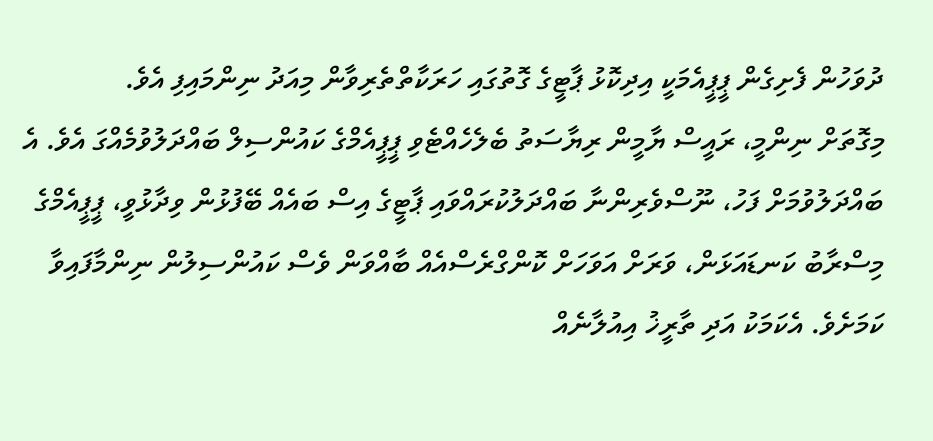ދުވަހުން ފެށިގެން ޕީޕީއެމަކީ އިދިކޮޅު ޕާޓީގެ ގޮތުގައި ހަރަކާތްތެރިވާން މިއަދު ނިންމައިފި އެވެ.
މިގޮތަށް ނިންމީ، ރައީސް ޔާމީން ރިޔާސަތު ބެލެހެއްޓެވި ޕީޕީއެމްގެ ކައުންސިލް ބައްދަލުވުމެއްގަ އެވެ. އެ ބައްދަލުވުމަށް ފަހު، ނޫސްވެރިންނާ ބައްދަލުކުރައްވައި ޕާޓީގެ އިސް ބައެއް ބޭފުޅުން ވިދާޅުވީ، ޕީޕީއެމްގެ މިސްރާބު ކަނޑައަޅަން، ވަރަށް އަވަހަށް ކޮންގްރެސްއެއް ބާއްވަން ވެސް ކައުންސިލުން ނިންމާފައިވާ ކަމަށެވެ. އެކަމަކު އަދި ތާރީޚު އިއުލާނެއް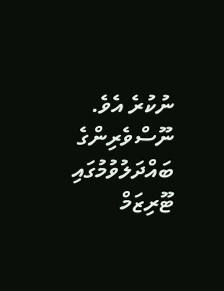ނުކުރެ އެވެ.
ނޫސްވެރިންގެ ބައްދަލުވުމުގައި ޓޫރިޒަމް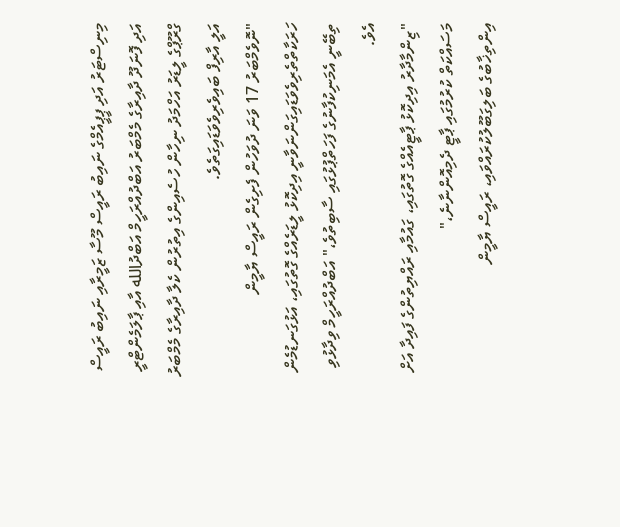މިނިސްޓަރު އަދި ޕީޕީއެމްގެ ނައިބު ރައީސް މޫސާ ޒަމީރާއި ނައިބު ރައީސް އަދި ފޮނަދޫ ދާއިރާގެ މެމްބަރު އަބްދުއްރަހީމް އަބްދުالله އާއި ޕާލަމެންޓްރީ ގްރޫޕްގެ ލީޑަރު އަހްމަދު ނިހާން ހުސެއިންގެ އިތުރުން ކެލާ ދާއިރާގެ މެމްބަރު އަލީ އާރިފް ބައިވެރިވެވަޑައިގަތެވެ.
"ނޮވެމްބަރު 17 ވަނަ ދުވަހުން ފެށިގެން ރައީސް ޔާމީން ހަރަކާތްތެރިވެވަޑައިގަންނަވާނީ އިދިކޮޅު ލީޑަރެއްގެ ގޮތުގައި، އަޅުގަނޑުމެން ތިބޭނީ އެމަނިކުފާނުގެ ފަހަތްޕުޅުގައި ސާބިތުވެ،" އަބްދުއްރަހީމް ވިދާޅުވި އެވެ.
"ޒިންމާދާރު އިދިކޮޅު ޕާޓީއެއްގެ ގޮތުގައި، ގައުމާއި ރައްޔިތުންގެ ފައިދާ އަށް މަސައްކަތް ކުރުމުގައި ޕާޓީ ދެމިއޮންނާނެ،"
އިންތިޚާބުގެ ބަލިގަބޫލުކުރައްވައި، ރައީސް ޔާމީން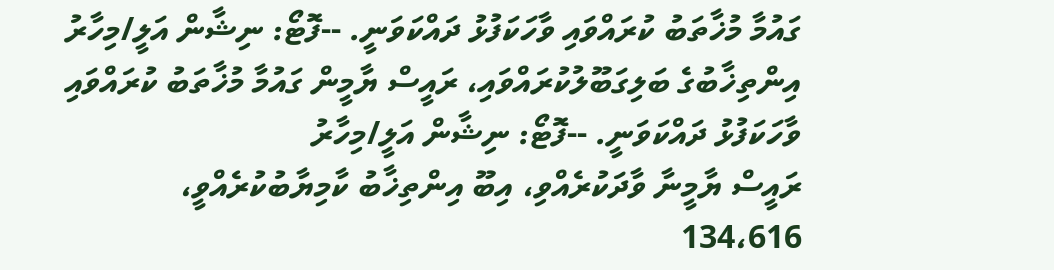ގައުމާ މުޚާތަބު ކުރައްވައި ވާހަކަފުޅު ދައްކަވަނީ. --ފޮޓޯ: ނިޝާން އަލީ/މިހާރު
އިންތިޚާބުގެ ބަލިގަބޫލުކުރައްވައި، ރައީސް ޔާމީން ގައުމާ މުޚާތަބު ކުރައްވައި ވާހަކަފުޅު ދައްކަވަނީ. --ފޮޓޯ: ނިޝާން އަލީ/މިހާރު
ރައީސް ޔާމީނާ ވާދަކުރެއްވި، އިބޫ އިންތިޚާބު ކާމިޔާބުކުރެއްވީ، 134،616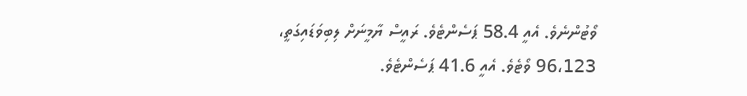ވޯޓުންނެވެ. އެއީ 58.4 ޕަސެންޓެވެ. ރައީސް ޔާމީނަށް ލިބިވަޑައިގަތީ، 96،123 ވޯޓެވެ. އެއީ 41.6 ޕަސެންޓެވެ.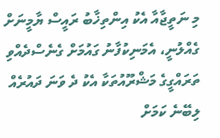މި ނަތީޖާއާ އެކު އިންތިޚާބު ރައީސް ޔާމީނަށް ގެއްލުނީ، އެމަނިކުފާނު ގައުމަށް ގެނެސްދެއްވި ތަރައްގީގެ މަޝްރޫއުތަކާ އެކު ދެ ވަނަ ދައުރެއް ލިބޭނެ ކަމަށް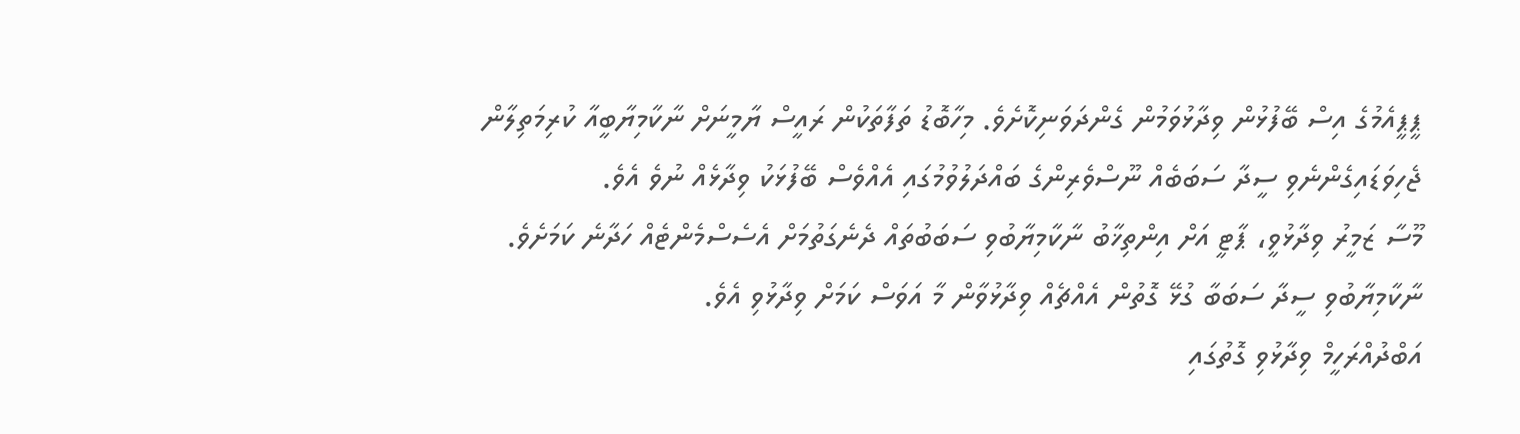ޕީޕީއެމުގެ އިސް ބޭފުޅުން ވިދާޅުވަމުން ގެންދަވަނިކޮށެވެ. މިހާބޮޑު ތަފާތަކުން ރައީސް ޔާމީނަށް ނާކާމިޔާބީއާ ކުރިމަތިލާން ޖެހިވަޑައިގެންނެވި ސީދާ ސަބަބެއް ނޫސްވެރިންގެ ބައްދަލުވުމުގައި އެއްވެސް ބޭފުޅަކު ވިދާޅެއް ނުވެ އެވެ.
މޫސާ ޒަމީރު ވިދާޅުވީ، ޕާޓީ އަށް އިންތިޚާބު ނާކާމިޔާބުވި ސަބަބުތައް ދެނެގަތުމަށް އެސެސްމެންޓެއް ހަދާނެ ކަމަށެވެ. ނާކާމިޔާބުވި ސީދާ ސަބަބާ ގުޅޭ ގޮތުން އެއްޗެއް ވިދާޅުވާން މާ އަވަސް ކަމަށް ވިދާޅުވި އެވެ.
އަބްދުއްރަހީމް ވިދާޅުވި ގޮތުގައި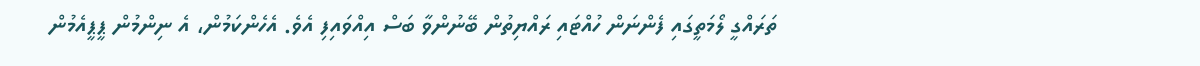ތަރައްގީ ލޯމަތީގައި ފެންނަން ހުއްޓައި ރައްޔިތުން ބޭނުންވާ ބަސް އިއްވައިފި އެވެ. އެހެންކަމުން، އެ ނިންމުން ޕީޕީއެމުން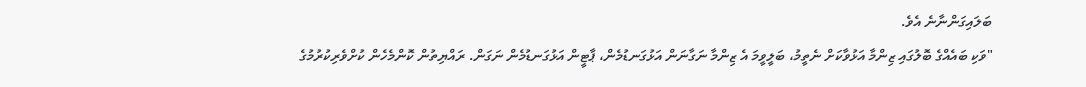ބަލައިގަންނާނެ އެވެ.
"ވަކި ބައެއްގެ ބޮލުގައި ޒިންމާ އަޅުވާކަށް ނެތީމު، ބަލީވީމަ އެ ޒިންމާ ނަގާނަން އަޅުގަނޑުމެން، ޕާޓީން އަޅުގަނޑުމެން ނަގަން. ރައްޔިތުން ކޮންމެހެން ކުށްވެރިކުރުމުގެ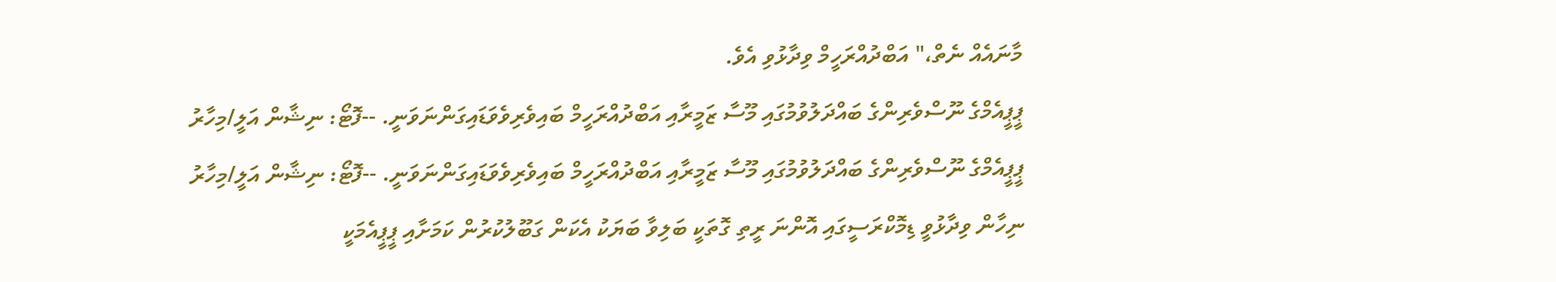މާނައެއް ނެތް،" އަބްދުއްރަހީމް ވިދާޅުވި އެވެ.
ޕީޕީއެމްގެ ނޫސްވެރިންގެ ބައްދަލުވުމުގައި މޫސާ ޒަމީރާއި އަބްދުއްރަހީމް ބައިވެރިވެވަޑައިގަންނަވަނީ. --ފޮޓޯ: ނިޝާން އަލީ/މިހާރު
ޕީޕީއެމްގެ ނޫސްވެރިންގެ ބައްދަލުވުމުގައި މޫސާ ޒަމީރާއި އަބްދުއްރަހީމް ބައިވެރިވެވަޑައިގަންނަވަނީ. --ފޮޓޯ: ނިޝާން އަލީ/މިހާރު
ނިހާން ވިދާޅުވީ ޑިމޮކްރަސީގައި އޮންނަ ރީތި ގޮތަކީ ބަލިވާ ބަޔަކު އެކަން ގަބޫލުކުރުން ކަމަށާއި ޕީޕީއެމަކީ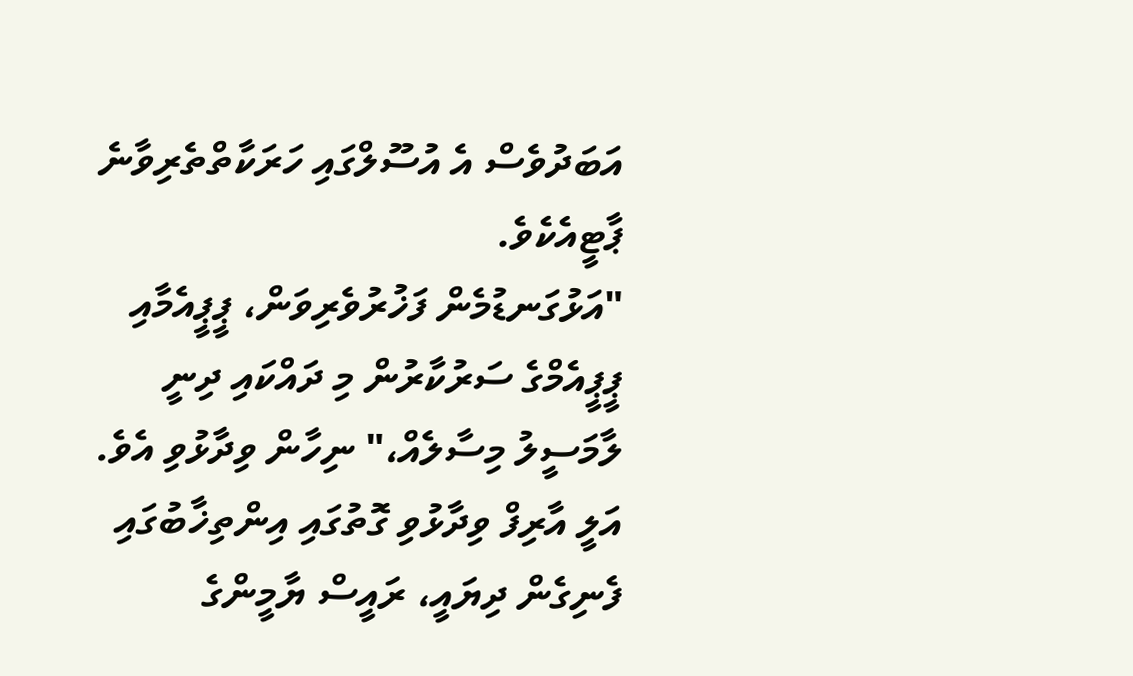އަބަދުވެސް އެ އުސޫލްގައި ހަރަކާތްތެރިވާނެ ޕާޓީއެކެވެ.
"އަޅުގަނޑުމެން ފަޚުރުވެރިވަން، ޕީޕީއެމާއި ޕީޕީއެމްގެ ސަރުކާރުން މި ދައްކައި ދިނީ ލާމަސީލު މިސާލެއް،" ނިހާން ވިދާޅުވި އެވެ.
އަލީ އާރިފް ވިދާޅުވި ގޮތުގައި އިންތިޚާބުގައި ފެނިގެން ދިޔައީ، ރައީސް ޔާމީންގެ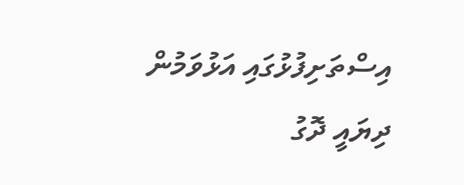އިސްތަށިފުޅުގައި އަޅުވަމުން ދިޔައީ ދޮގު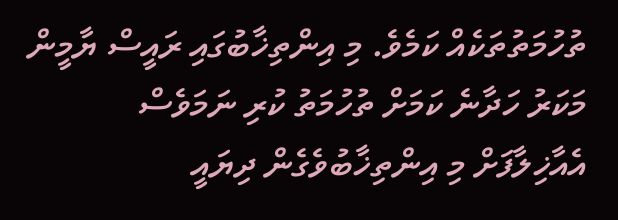ތުހުމަތުތަކެއް ކަމެވެ. މި އިންތިޚާބުގައި ރައީސް ޔާމީން މަކަރު ހަދާނެ ކަމަށް ތުހުމަތު ކުރި ނަމަވެސް އެއާޚިލާފަށް މި އިންތިޚާބުވެގެން ދިޔައީ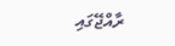ރާއްޖޭގައި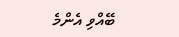ބޭއްވި އެންމެ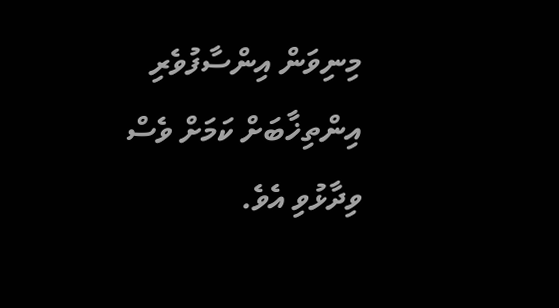މިނިވަން އިންސާފުވެރި އިންތިޚާބަށް ކަމަށް ވެސް ވިދާޅުވި އެވެ.